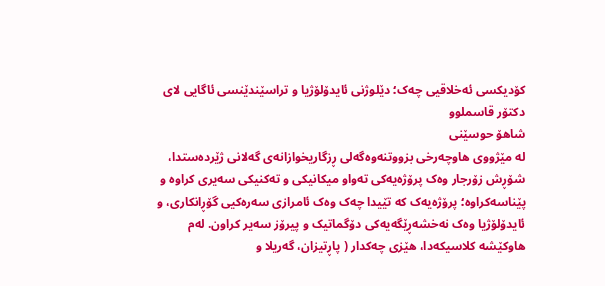کۆدیکسی ئەخلاقیی چەک؛ دێلوژنی ئایدۆلۆژیا و تراسێندێنسی ئاگایی لای دکتۆر قاسملوو
شاهۆ حوسێنی
لە مێژووی هاوچەرخی بزووتنەوەگەلی ڕزگاریخوازانەی گەلانی ژێردەستدا، شۆڕش زۆرجار وەک پرۆژەیەکی تەواو میکانیکی و تەکنیکی سەیری کراوە و پێناسەکراوە؛ پرۆژەیەک کە تێیدا چەک وەک ئامرازی سەرەکیی گۆڕانکاری، و ئایدۆلۆژیا وەک نەخشەڕێگەیەکی دۆگماتیک و پیرۆز سەیر کراون. لەم هاوکێشە کلاسیکەدا، هێزی چەکدار ( پاڕتیزان، گەریلا و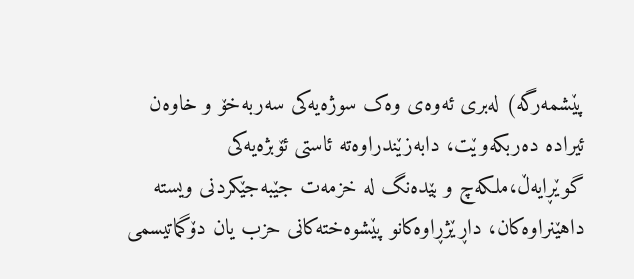پێشمەرگە) لەبری ئەوەی وەک سوژەیەکی سەربەخۆ و خاوەن ئیرادە دەربکەوێت، دابەزێندراوەتە ئاستی ئۆبژەیەکی گوێڕایەڵ،ملکەچ و بێدەنگ لە خزمەت جێبەجێکردنی ویستە داهێنراوەکان، داڕێژڕاوەکانو پێشوەختەکانی حزب یان دۆگماتیسمی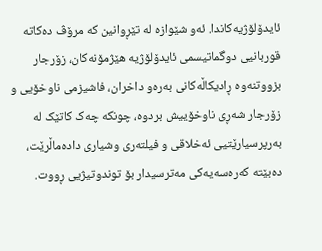ئایدۆلۆژیەکاندا. ئەو شێوازە لە تێڕوانین کە مرۆڤ دەکاتە قوربانیی دوگماتیسمی ئایدۆلۆژیە هێژمۆنەکان، زۆرجار بزووتنەوە ڕادیکاڵەکانی بەرەو داخران، فاشیزمی ناوخۆیی و زۆرجار شەڕی ناوخۆییش بردوە، چونکە چەک کاتێک لە بەرپرسیارێتیی ئەخلاقی و فیلتەری وشیاری دادەماڵرێت، دەبێتە کەرەسەیەکی مەترسیدار بۆ توندوتیژیی ڕووت.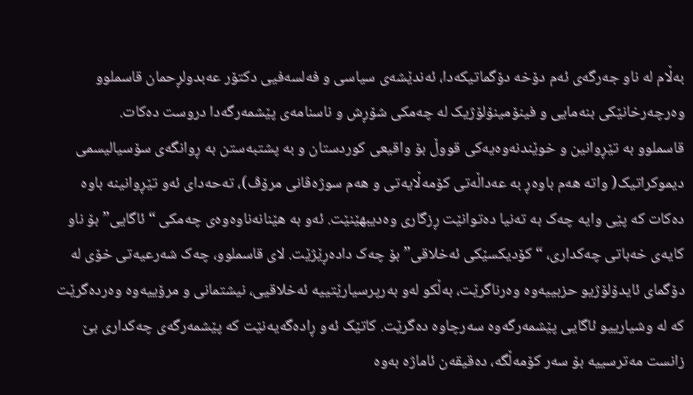بەڵام لە ناو جەرگەی ئەم دۆخە دۆگماتیکەدا، ئەندێشەی سیاسی و فەلسەفیی دکتۆر عەبدولڕحمان قاسملوو وەرچەرخانێکی بنەمایی و فینۆمینۆلۆژیک لە چەمکی شۆڕش و ناسنامەی پێشمەرگەدا دروست دەکات.
قاسملوو بە تێڕوانین و خوێندنەوەیەکی قووڵ بۆ واقیعی کوردستان و بە پشتبەستن بە ڕوانگەی سۆسیالیسمی دیموکراتیک( واتە هەم باوەڕ بە عەداڵەتی کۆمەڵایەتی و هەم سوژەڤانی مرۆڤ)، تەحەدای ئەو تێڕوانینە باوە دەکات کە پێی وایە چەک بە تەنیا دەتوانێت ڕزگاری وەدیبهێنێت. ئەو بە هێنانەناوەوەی چەمکی “ئاگایی” بۆ ناو کایەی خەباتی چەکداری، “کۆدیکسێکی ئەخلاقی” بۆ چەک دادەڕێژێت. لای قاسملوو، چەک شەرعیەتی خۆی لە دۆگمای ئایدۆلۆژیو حزبییەوە وەرناگرێت، بەڵکو لەو بەرپرسیارێتییە ئەخلاقیی، نیشتمانی و مرۆییەوە وەردەگرێت کە لە وشیارییو ئاگایی پێشمەرگەوە سەرچاوە دەگرێت. کاتێک ئەو ڕادەگەیەنێت کە پێشمەرگەی چەکداری بێ زانست مەترسییە بۆ سەر کۆمەڵگە، دەقیقەن ئاماژە بەوە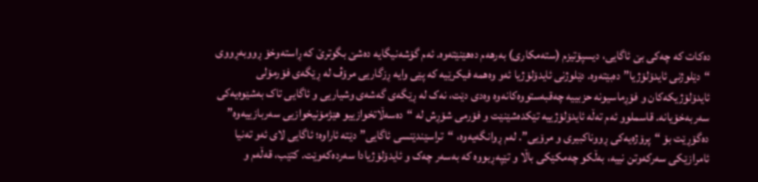دەکات کە چەکی بێ ئاگایی، دیسپۆتیزم (ستەمکاری) بەرهەم دەهێنێتەوە. ئەم گۆشەنیگایە دەشێ بگوترێ کە ڕاستەوخۆ ڕووبەڕووی “دێلوژنی ئایدۆلۆژیا”دەبێتەوە. دێلوژنی ئایدۆلۆژیا ئەو وەهمە فیکرێیە کە پێی وایە ڕزگاریی مرۆڤ لە ڕێگەی فۆرمۆلی ئایدۆلۆژیکەکان و فۆڕماسیونە حزبییە چەقبەستووەکانەوە وەدی دێت، نەک لە ڕێگەی گەشەی وشیاریی و ئاگایی تاک بەشێوەیەکی سەربەخۆیانە. قاسملوو ئەم تەڵە ئایدۆلۆژییە تێکدەشێنێت و فۆرمی شۆڕش لە “دەسەڵاتخوازییو هێژمۆنیخوازیی سەربازییەوە” دەگۆڕێت بۆ “پرۆژەیەکی ڕووناکبیری و مرۆیی”. لەم ڕوانگەیەوە، “تراسێندێنسی ئاگایی”دێتە ئاراوە؛ ئاگایی لای ئەو تەنیا ئامرازێکی سەرکەوتن نییە، بەڵکو چەمکێکی باڵا و تێپەڕبووە کە بەسەر چەک و ئایدۆلۆژیادا سەردەکەوێت. کتێب، قەڵەم و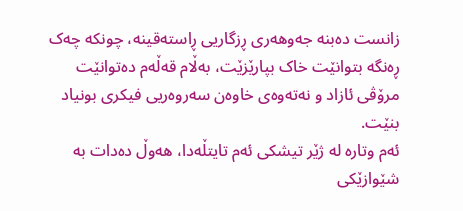زانست دەبنە جەوهەری ڕزگاریی ڕاستەقینە، چونکە چەک ڕەنگە بتوانێت خاک بپارێزێت، بەڵام قەڵەم دەتوانێت مرۆڤی ئازاد و نەتەوەی خاوەن سەروەریی فیکری بونیاد بنێت.
ئەم وتارە لە ژێر تیشکی ئەم تایتڵەدا، هەوڵ دەدات بە شێوازێکی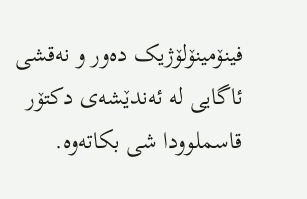فینۆمینۆلۆژیک دەور و نەقشی ئاگایی لە ئەندێشەی دکتۆر قاسملوودا شی بکاتەوە.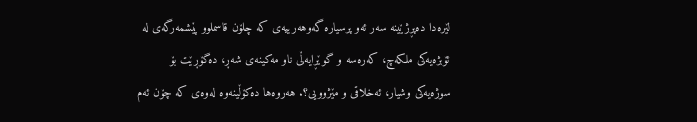لێرەدا دەپڕژێینە سەر ئەو پرسیارە گەوهەرییەی کە چلۆن قاسملوو پێشمەرگەی لە ئۆبژەیەکی ملکەچ، کەرەسە و گوێڕایەڵی ناو مەکینەی شەڕ، دەگۆڕێت بۆ سوژەیەکی وشیار، ئەخلاقی و مێژوویی؟. هەروەها دەکۆڵینەوە لەوەی کە چۆن ئەم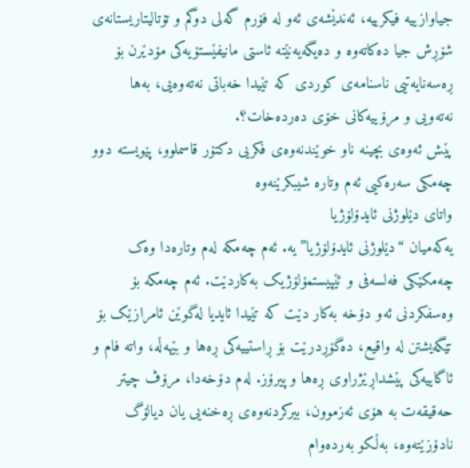جیاوازییە فیکرییە، ئەندێشەی ئەو لە فۆرم گەلی دوگم و تۆتالیتاریستانەی شۆڕش جیا دەکاتەوە و دەیگەیەنێتە ئاستی مانیفێستۆیەکی مۆدێرن بۆ ڕەسەنایەتیی ناسنامەی کوردی کە تێیدا خەباتی نەتەوەیی، بەها نەتەویی و مرۆییەکانی خۆی دەردەخات؟.
پێش ئەوەی بچینە ناو خوێندنەوەی فکریی دکتۆر قاسملوو، پێویستە دوو چەمکی سەرەکیی ئەم وتارە شیبکرێنەوە
واتای دێلوژنی ئایدۆلۆژیا
یەکەمیان “دێلوژنی ئایدۆلۆژیا”یە. ئەم چەمکە لەم وتارەدا وەک چەمکێکی فەلسەفی و ئێپیستمۆلۆژیک بەکاردێت. ئەم چەمکە بۆ وەسفکردنی ئەو دۆخە بەکار دێت کە تێیدا ئایدیا لەگوێن ئامرازێک بۆ تێگەیشتن لە واقیع، دەگۆڕدرێت بۆ ڕاستییەکی ڕەها و بێهەڵە، واتە فام و ئاگاییەکی پێشداڕێژراوی ڕەها و پیرۆز. لەم دۆخەدا، مرۆڤ چیتر حەقیقەت بە هۆی ئەزموون، بیرکردنەوەی ڕەخنەیی یان دیالۆگ نادۆزێتەوە، بەڵکو بەردەوام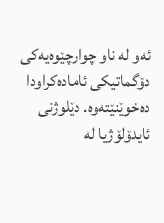ئەو لە ناو چوارچێوەیەکی دۆگماتیکی ئامادەکراودا دەخوێنێتەوە. دێلوژنی ئایدۆلۆژیا لە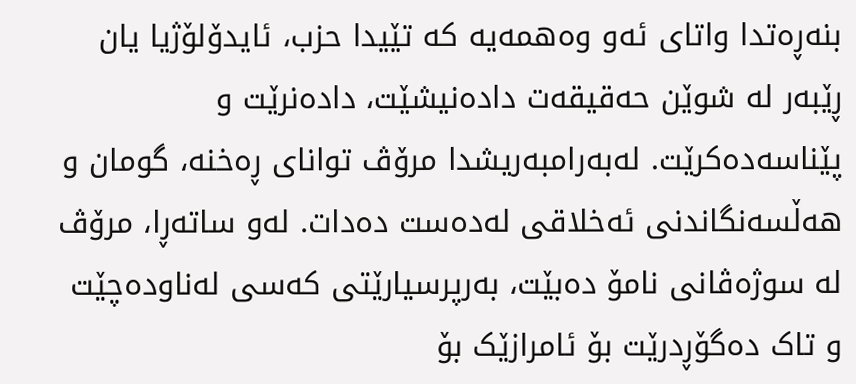بنەڕەتدا واتای ئەو وەهمەیە کە تێیدا حزب، ئایدۆلۆژیا یان ڕێبەر لە شوێن حەقیقەت دادەنیشێت، دادەنرێت و پێناسەدەکرێت. لەبەرامبەریشدا مرۆڤ توانای ڕەخنە، گومان و هەڵسەنگاندنی ئەخلاقی لەدەست دەدات. لەو ساتەڕا، مرۆڤ لە سوژەڤانی نامۆ دەبێت، بەرپرسیارێتی کەسی لەناودەچێت و تاک دەگۆڕدرێت بۆ ئامرازێک بۆ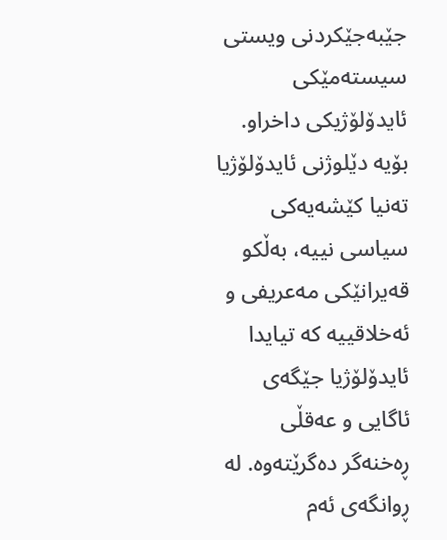جێبەجێکردنی ویستی سیستەمێکی ئایدۆلۆژیکی داخراو. بۆیە دێلوژنی ئایدۆلۆژیا تەنیا کێشەیەکی سیاسی نییە، بەڵکو قەیرانێکی مەعریفی و ئەخلاقییە کە تیایدا ئایدۆلۆژیا جێگەی ئاگایی و عەقڵی ڕەخنەگر دەگرێتەوە. لە ڕوانگەی ئەم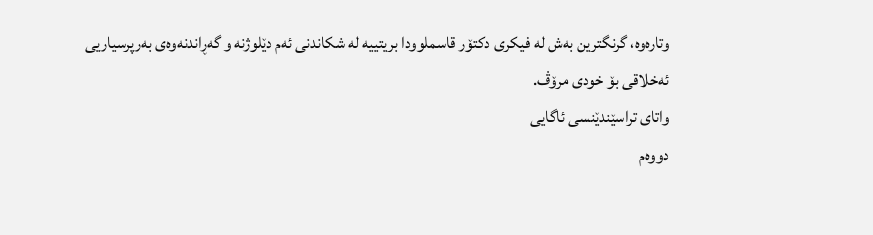وتارەوە، گرنگترین بەش لە فیکری دکتۆر قاسملوودا بریتییە لە شکاندنی ئەم دێلوژنە و گەڕاندنەوەی بەرپرسیاریی ئەخلاقی بۆ خودی مرۆڤ.
واتای تراسێندێنسی ئاگایی
دووەم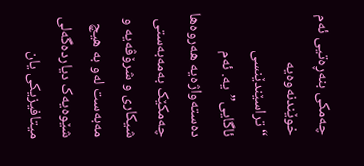چەمکی بنەڕەتیی ئەم خوێندنەوەیە “تراسێندێنسی ئاگایی”یە. ئەم دەستەواژەیە هەروەها چەمکێک بەمەبەستی شیکاری و شرۆڤەیە و مەبەست لەو بە هیچ شێوەیەک دیاردەگەلی میتافیزیکی یان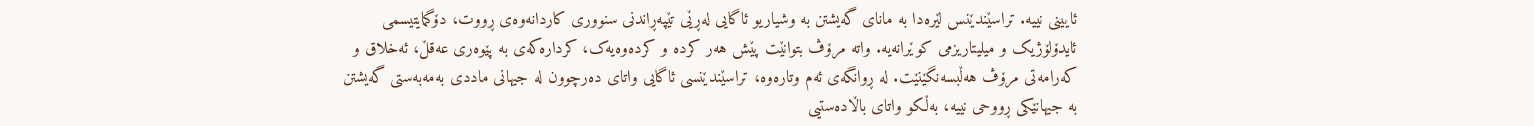ئایینی نییە. تراسێندێنس لێرەدا بە مانای گەیشتن بە وشیاریو ئاگایی لەڕێی تێپەڕاندنی سنووری کاردانەوەی ڕووت، دۆگمایتیسمی ئایدۆلۆژیک و میلیتاریزمی کوێرانەیە. واتە مرۆڤ بتوانێت پێش هەر کردە و کردەوەیەک، کردارەکەی بە پێوەری عەقڵ، ئەخلاق و کەرامەتی مرۆڤ هەڵبسەنگێنێت. لە ڕوانگەی ئەم وتارەوە، تراسێندێنسی ئاگایی واتای دەرچوون لە جیهانی ماددی بەمەبەستی گەیشتن بە جیهانێکی ڕووحی نییە، بەڵکو واتای باڵادەستیی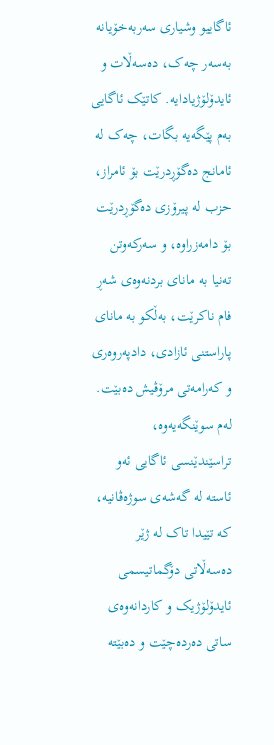ئاگاییو وشیاری سەربەخۆیانە بەسەر چەک، دەسەڵات و ئایدۆلۆژیادایە. کاتێک ئاگایی بەم پێگەیە بگات، چەک لە ئامانج دەگۆڕدرێت بۆ ئامراز، حزب لە پیرۆزی دەگۆڕدرێت بۆ دامەزراوە، و سەرکەوتن تەنیا بە مانای بردنەوەی شەڕ فام ناکرێت، بەڵکو بە مانای پاراستنی ئازادی، دادپەروەری و کەرامەتی مرۆڤیش دەبێت. لەم سوێنگەیەوە، تراسێندێنسی ئاگایی ئەو ئاستە لە گەشەی سوژەڤانیە، کە تێیدا تاک لە ژێر دەسەڵاتی دۆگماتیسمی ئایدۆلۆژیک و کاردانەوەی ساتی دەردەچێت و دەبێتە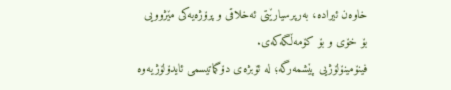خاوەن ئیرادە، بەرپرسیارێتی ئەخلاقی و پرۆژەیەکی مێژوویی بۆ خۆی و بۆ کۆمەڵگەکەی.
فینۆمینۆلۆژیی پێشمەرگە؛ لە ئۆبژەی دۆگماتیسمی ئایدۆلۆژیەوە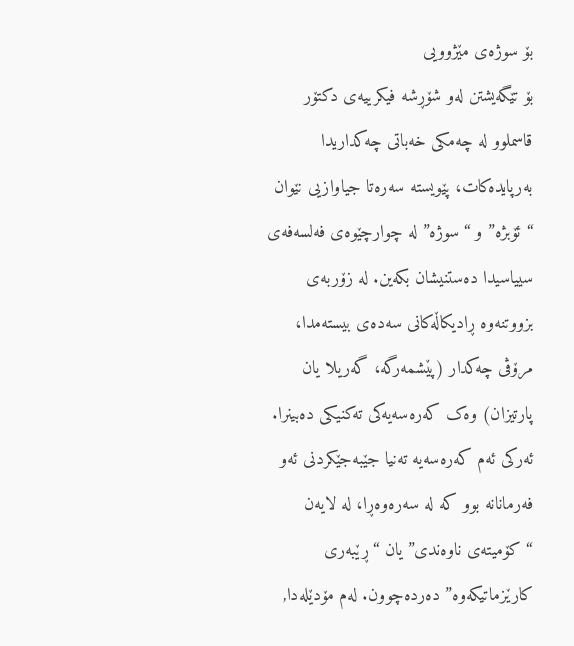بۆ سوژەی مێژوویی
بۆ تێگەیشتن لەو شۆڕشە فیکرییەی دکتۆر قاسملوو لە چەمکی خەباتی چەکداریدا بەرپایدەکات، پێویستە سەرەتا جیاوازیی نێوان “ئۆبژە” و “سوژە” لە چوارچێوەی فەلسەفەی سییاسیدا دەستنیشان بکەین. لە زۆربەی بزووتنەوە ڕادیکاڵەکانی سەدەی بیستەمدا، مرۆڤی چەکدار (پێشمەرگە، گەریلا یان پارتیزان) وەک کەرەسەیەکی تەکنیکی دەبینرا. ئەرکی ئەم کەرەسەیە تەنیا جێبەجێکردنی ئەو فەرمانانە بوو کە لە سەرەوەڕا، لە لایەن “کۆمیتەی ناوەندی” یان “ڕێبەری کارێزماتیکەوە” دەردەچوون. لەم مۆدێلەدا,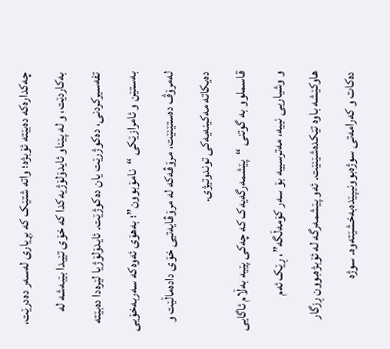چەکدارەکە دەبێتە ئۆبژە؛ واتە شتێک کە بڕیاری لەسەر دەدرێت، بەکاردێت، و لە پێناو ئایدۆلۆژیەکدا کە خۆی تێیدا بێبەشە لە تفەسیرکردنی، دەکوژرێت یان دەکوژێت. ئایدۆلۆژیا لێرەدا دەبێتە بەستێن و ئامرازێکی “نامۆبوون”؛ بەهۆی ئەوەکە سەربەخۆیی لەمرۆڤ دەستێنێت، مرۆڤەکە لە مرۆڤایەتیی خۆی دادەماڵێت و دەیکاتە مەکینەیەکی توندوتیژی.
قاسملوو بە گوتنی “پێشمەرگەیەک کە چەکی پێیە بەڵام ئاگایی و وشیاریی نییە، مەترسییە بۆ سەر کۆمەڵگە”، ڕێک ئەم هاوکێشە باوە تێکدەشێنێت. ئەو پێشمەرگە لە ئۆبژەبوون ڕزگار دەکات و کەرامەتی سوژەبوونیپێدەبەخشێتەوە. سوژە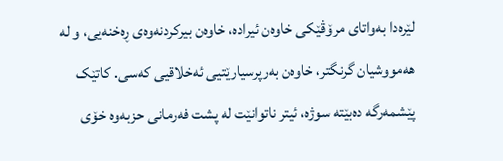لێرەدا بەواتای مرۆڤێکی خاوەن ئیرادە، خاوەن بیرکردنەوەی ڕەخنەیی، و لە هەمووشیان گرنگتر، خاوەن بەرپرسیارێتیی ئەخلاقیی کەسی. کاتێک پێشمەرگە دەبێتە سوژە، ئیتر ناتوانێت لە پشت فەرمانی حزبەوە خۆی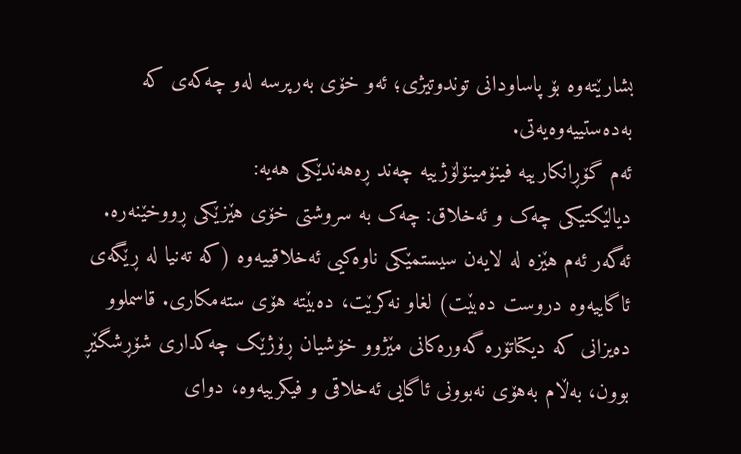بشارێتەوە بۆ پاساودانی توندوتیژی؛ ئەو خۆی بەرپرسە لەو چەکەی کە بەدەستییەوەیەتی.
ئەم گۆڕانکارییە فینۆمینۆلۆژییە چەند ڕەهەندێکی هەیە:
دیالێکتیکی چەک و ئەخلاق: چەک بە سروشتی خۆی هێزێکی ڕووخێنەرە. ئەگەر ئەم هێزە لە لایەن سیستمێکی ناوەکیی ئەخلاقییەوە (کە تەنیا لە ڕێگەی ئاگاییەوە دروست دەبێت) لغاو نەکرێت، دەبێتە هۆی ستەمکاری. قاسملوو دەیزانی کە دیکتاتۆرە گەورەکانی مێژوو خۆشیان ڕۆژێک چەکداری شۆڕشگێڕ بوون، بەڵام بەهۆی نەبوونی ئاگایی ئەخلاقی و فیکرییەوە، دوای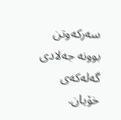سەرکەوتن بوونە جەلادی گەلەکەی خۆیان.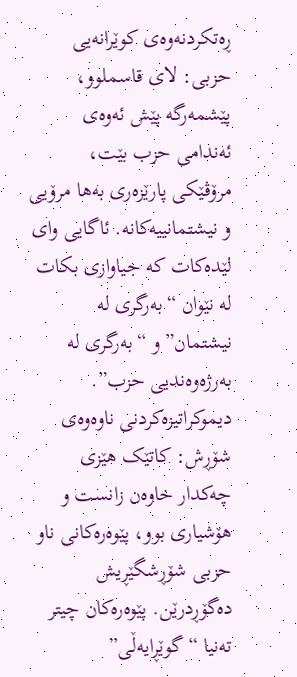ڕەتکردنەوەی کوێرانەیی حزبی: لای قاسملوو، پێشمەرگە پێش ئەوەی ئەندامی حزب بێت، مرۆڤێکی پارێزەری بەها مرۆیی و نیشتمانییەکانە. ئاگایی وای لێدەکات کە جیاوازی بکات لە نێوان “بەرگری لە نیشتمان” و “بەرگری لە بەرژەوەندیی حزب”.
دیموکراتیزەکردنی ناوەوەی شۆڕش: کاتێک هێزی چەکدار خاوەن زانست و هۆشیاری بوو، پێوەرەکانی ناو حزبی شۆڕشگێڕیش دەگۆڕدرێن. پێوەرەکان چیتر تەنیا “گوێڕایەڵی”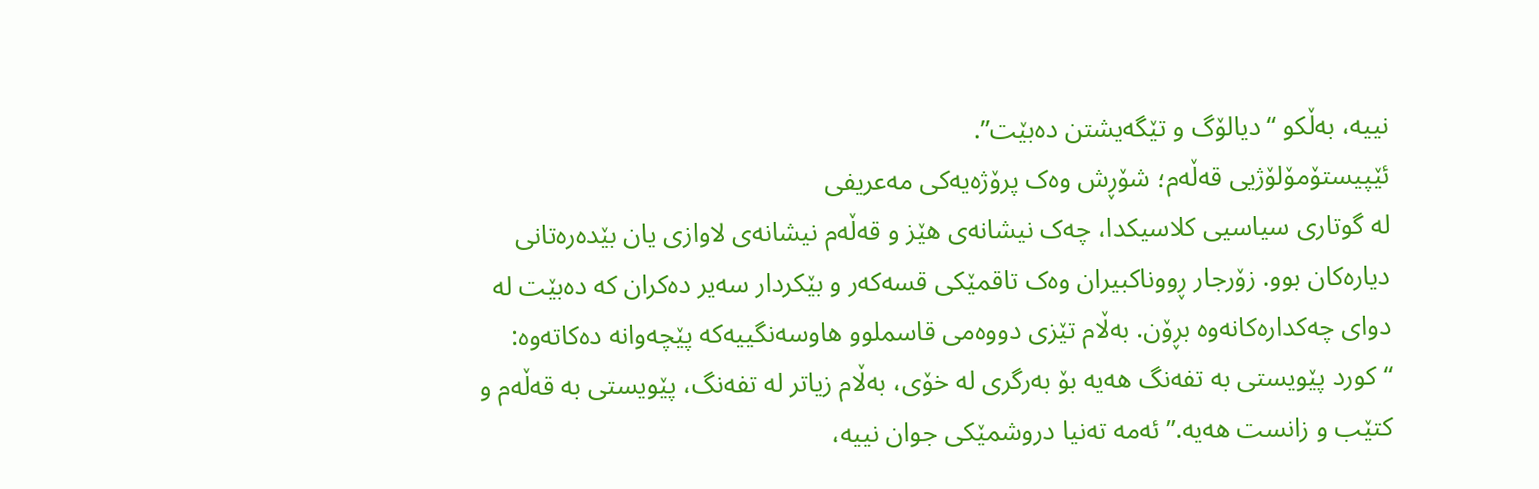نییە، بەڵکو “دیالۆگ و تێگەیشتن دەبێت”.
ئێپیستۆمۆلۆژیی قەڵەم؛ شۆڕش وەک پرۆژەیەکی مەعریفی
لە گوتاری سیاسیی کلاسیکدا، چەک نیشانەی هێز و قەڵەم نیشانەی لاوازی یان بێدەرەتانی دیارەکان بوو. زۆرجار ڕووناکبیران وەک تاقمێکی قسەکەر و بێکردار سەیر دەکران کە دەبێت لە دوای چەکدارەکانەوە بڕۆن. بەڵام تێزی دووەمی قاسملوو هاوسەنگییەکە پێچەوانە دەکاتەوە: “کورد پێویستی بە تفەنگ هەیە بۆ بەرگری لە خۆی، بەڵام زیاتر لە تفەنگ، پێویستی بە قەڵەم و کتێب و زانست هەیە.” ئەمە تەنیا دروشمێکی جوان نییە،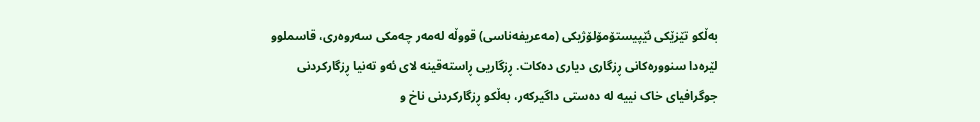بەڵکو تێزێکی ئێپیستۆمۆلۆژیکی (مەعریفەناسی) قووڵە لەمەر چەمکی سەروەری، قاسملوو لێرەدا سنوورەکانی ڕزگاری دیاری دەکات. ڕزگاریی ڕاستەقینە لای ئەو تەنیا ڕزگارکردنی جوگرافیای خاک نییە لە دەستی داگیرکەر، بەڵکو ڕزگارکردنی ناخ و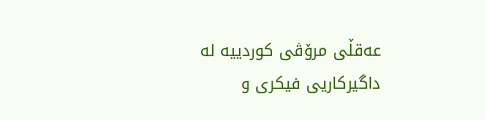عەقڵی مرۆڤی کوردییە لە داگیرکاریی فیکری و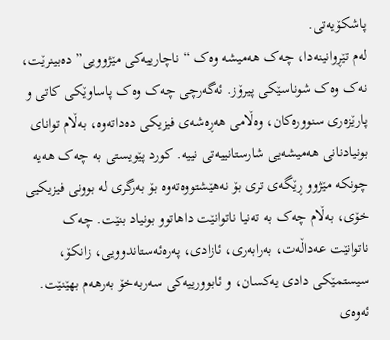پاشکۆیەتی.
لەم تێڕوانینەدا، چەک هەمیشە وەک “ناچارییەکی مێژوویی” دەبینرێت، نەک وەک شوناسێکی پیرۆز. ئەگەرچی چەک وەک پاساوێکی کاتی و پارێزەری سنوورەکان، وەڵامی هەڕەشەی فیزیکی دەداتەوە، بەڵام توانای بونیادنانی هەمیشەیی شارستانییەتی نییە. کورد پێویستی بە چەک هەیە چونکە مێژوو ڕێگەی تری بۆ نەهێشتووەتەوە بۆ بەرگری لە بوونی فیزیکیی خۆی، بەڵام چەک بە تەنیا ناتوانێت داهاتوو بونیاد بنێت. چەک ناتوانێت عەداڵەت، بەرابەری، ئازادی، پەرەئەستاندوویی، زانکۆ، سیستمێکی دادی یەکسان، و ئابوورییەکی سەربەخۆ بەرهەم بهێنێت. ئەوەی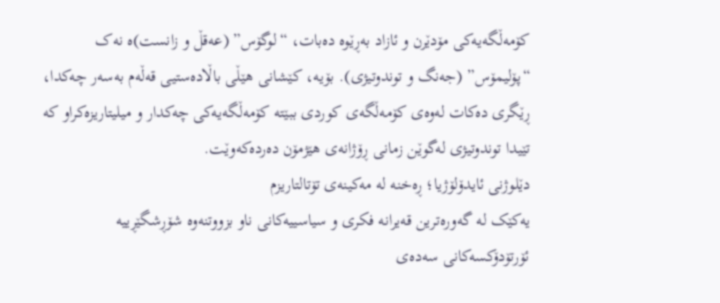کۆمەڵگەیەکی مۆدێرن و ئازاد بەڕێوە دەبات، “لوگۆس” (عەقڵ و زانست)ە نەک “پۆلیمۆس” (جەنگ و توندوتیژی). بۆیە، کێشانی هێڵی باڵادەستیی قەڵەم بەسەر چەکدا، ڕێگری دەکات لەوەی کۆمەڵگەی کوردی ببێتە کۆمەڵگەیەکی چەکدار و میلیتاریزەکراو کە تێیدا توندوتیژی لەگوێن زمانی ڕۆژانەی هێژمۆن دەردەکەوێت.
دێلوژنی ئایدۆلۆژیا؛ ڕەخنە لە مەکینەی تۆتالتاریزم
یەکێک لە گەورەترین قەیرانە فکری و سیاسییەکانی ناو بزووتنەوە شۆڕشگێڕییە ئۆرتۆدۆکسەکانی سەدەی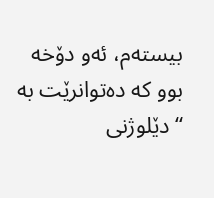بیستەم، ئەو دۆخە بوو کە دەتوانرێت بە “دێلوژنی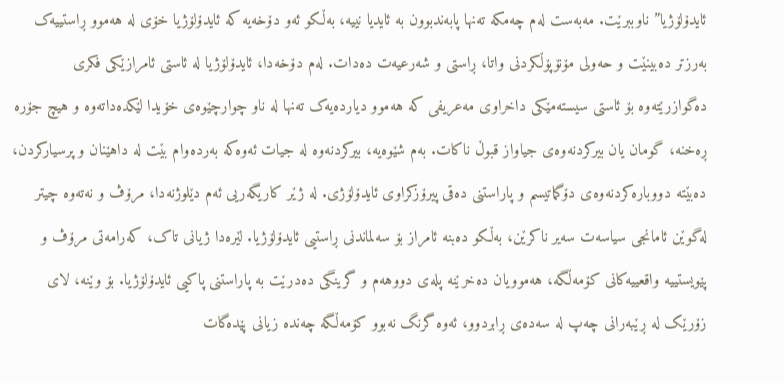ئایدۆلۆژیا” ناوببرێت. مەبەست لەم چەمکە تەنها پابەندبوون بە ئایدیا نییە، بەڵکو ئەو دۆخەیە کە ئایدۆلۆژیا خۆی لە هەموو ڕاستییەک بەرزتر دەبینێت و حەولی مۆنۆپۆڵکردنی واتا، ڕاستی و شەرعیەت دەدات. لەم دۆخەدا، ئایدۆلۆژیا لە ئاستی ئامرازێکی فکری دەگوازرێتەوە بۆ ئاستی سیستەمێکی داخراوی مەعریفی کە هەموو دیاردەیەک تەنها لە ناو چوارچێوەی خۆیدا لێکدەداتەوە و هیچ جۆرە ڕەخنە، گومان یان بیرکردنەوەی جیاواز قبوڵ ناکات. بەم شێوەیە، بیرکردنەوە لە جیات ئەوەکە بەردەوام بێت لە داهێنان و پرسیارکردن، دەبێتە دووبارەکردنەوەی دۆگماتیسم و پاراستنی دەقی پیرۆزکراوی ئایدۆلۆژی. لە ژێر کاریگەریی ئەم دێلوژنەدا، مرۆڤ و نەتەوە چیتر لەگوێن ئامانجی سیاسەت سەیر ناکرێن، بەڵکو دەبنە ئامراز بۆ سەلماندنی ڕاستیی ئایدۆلۆژیا. لێرەدا ژیانی تاک، کەرامەتی مرۆڤ و پێویستییە واقعییەکانی کۆمەڵگە، هەموویان دەخرێنە پلەی دووهەم و گرینگی دەدرێت بە پاراستنی پاکیی ئایدۆلۆژیا. بۆ وێنە، لای زۆرێک لە ڕێبەرانی چەپ لە سەدەی ڕابردوو، ئەوە گرنگ نەبوو کۆمەڵگە چەندە زیانی پێدەگات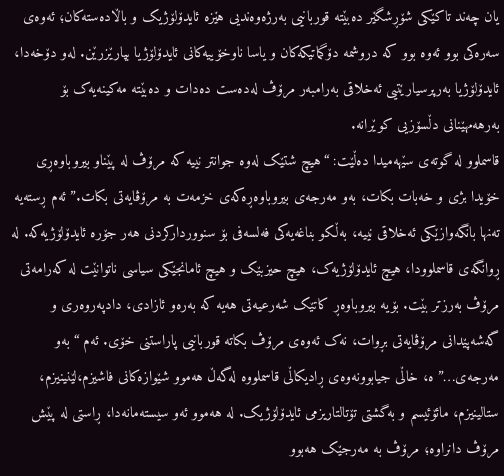یان چەند تاکێکی شۆڕشگێر دەبێتە قوربانیی بەرژەوەندیی هێزە ئایدۆلۆژیک و باڵادەستەکان؛ ئەوەی سەرەکی بوو ئەوە بوو کە دروشمە دۆگماتیکەکان و یاسا ناوخۆییەکانی ئایدۆلۆژیا بپارێزرێن. لەو دۆخەدا، ئایدۆلۆژیا بەرپرسیارێتیی ئەخلاقی بەرامبەر مرۆڤ لەدەست دەدات و دەبێتە مەکینەیەک بۆ بەرهەمهێنانی دڵسۆزیی کوێرانە.
قاسملوو لە گوتەی سێهەمیدا دەڵێت: “هیچ شتێک لەوە جوانتر نییە کە مرۆڤ لە پێناو بیروباوەڕی خۆیدا بژی و خەبات بکات، بەو مەرجەی بیروباوەڕەکەی خزمەت بە مرۆڤایەتی بکات.” ئەم ڕستەیە تەنها بانگەوازێکی ئەخلاقی نییە، بەڵکو بناغەیەکی فەلسەفی بۆ سنووردارکردنی هەر جۆرە ئایدۆلۆژیەکە. لە ڕوانگەی قاسملوودا، هیچ ئایدۆلۆژیەک، هیچ حیزبێک و هیچ ئامانجێکی سیاسی ناتوانێت لە کەرامەتی مرۆڤ بەرزتر بێت. بۆیە بیروباوەڕ کاتێک شەرعیەتی هەیە کە بەرەو ئازادی، دادپەروەری و گەشەپێدانی مرۆڤایەتی بڕوات، نەک ئەوەی مرۆڤ بکاتە قوربانیی پاراستنی خۆی. ئەم “بەو مەرجەی…”ە، خاڵی جیابوونەوەی ڕادیکاڵی قاسملووە لەگەڵ هەموو شێوازەکانی فاشیزم،لێنینیزم، ستالینیزم، مائۆئیسم و بەگشتی تۆتالتاریزمی ئایدۆلۆژیک. لە هەموو ئەو سیستەمانەدا، ڕاستی لە پێش مرۆڤ دانراوە؛ مرۆڤ بە مەرجێک هەبوو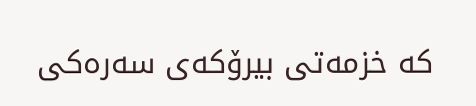کە خزمەتی بیرۆکەی سەرەکی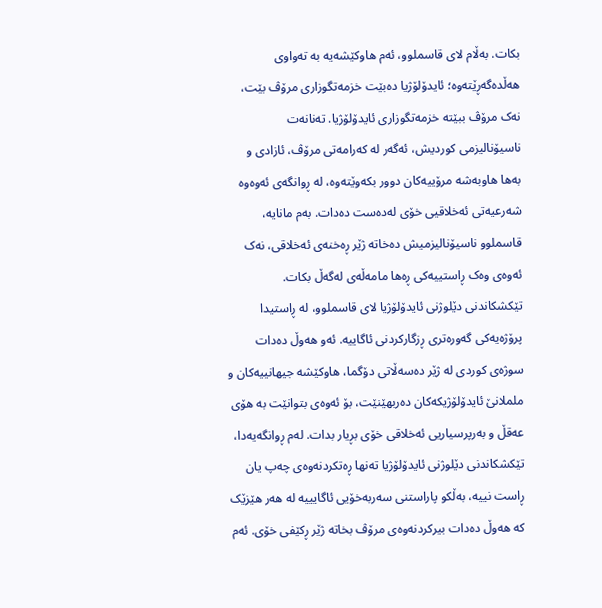بکات. بەڵام لای قاسملوو، ئەم هاوکێشەیە بە تەواوی هەڵدەگەڕێتەوە؛ ئایدۆلۆژیا دەبێت خزمەتگوزاری مرۆڤ بێت، نەک مرۆڤ ببێتە خزمەتگوزاری ئایدۆلۆژیا. تەنانەت ناسیۆنالیزمی کوردیش، ئەگەر لە کەرامەتی مرۆڤ، ئازادی و بەها هاوبەشە مرۆییەکان دوور بکەوێتەوە، لە ڕوانگەی ئەوەوە شەرعیەتی ئەخلاقیی خۆی لەدەست دەدات. بەم مانایە، قاسملوو ناسیۆنالیزمیش دەخاتە ژێر ڕەخنەی ئەخلاقی، نەک ئەوەی وەک ڕاستییەکی ڕەها مامەڵەی لەگەڵ بکات.
تێکشکاندنی دێلوژنی ئایدۆلۆژیا لای قاسملوو، لە ڕاستیدا پرۆژەیەکی گەورەتری ڕزگارکردنی ئاگاییە. ئەو هەوڵ دەدات سوژەی کوردی لە ژێر دەسەڵاتی دۆگما، هاوکێشە جیهانییەکان و ململانێ ئایدۆلۆژیکەکان دەربهێنێت، بۆ ئەوەی بتوانێت بە هۆی عەقڵ و بەرپرسیاریی ئەخلاقی خۆی بڕیار بدات. لەم ڕوانگەیەدا، تێکشکاندنی دێلوژنی ئایدۆلۆژیا تەنها ڕەتکردنەوەی چەپ یان ڕاست نییە، بەڵکو پاراستنی سەربەخۆیی ئاگایییە لە هەر هێزێک کە هەوڵ دەدات بیرکردنەوەی مرۆڤ بخاتە ژێر ڕکێفی خۆی. ئەم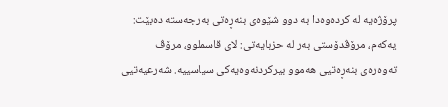پرۆژەیە لە کردەوەدا بە دوو شێوەی بنەڕەتی بەرجەستە دەبێت:
یەکەم، مرۆڤدۆستی بەر لە حزبایەتی: لای قاسملوو، مرۆڤ تەوەرەی بنەڕەتیی هەموو بیرکردنەوەیەکی سیاسییە. شەرعیەتیی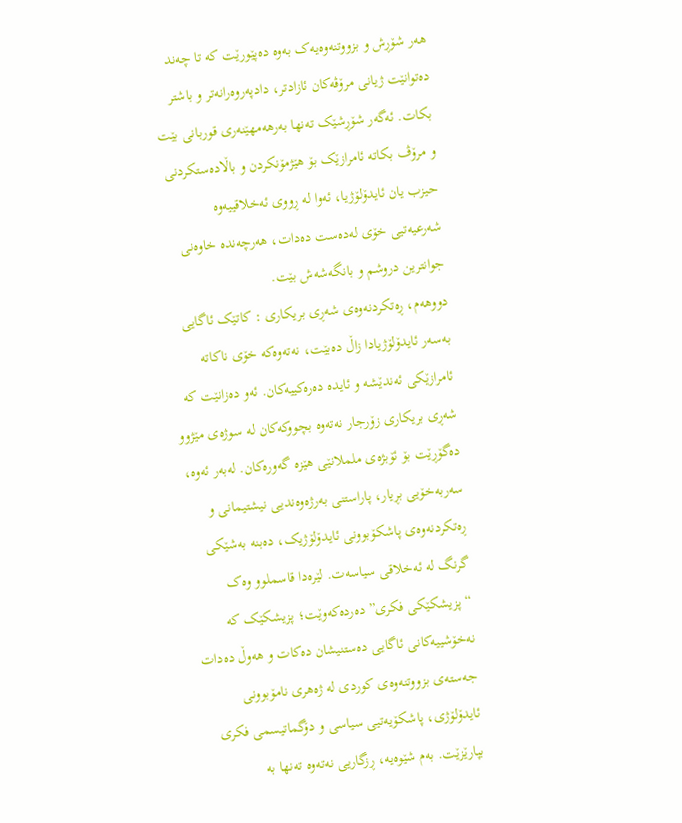هەر شۆڕش و بزووتنەوەیەک بەوە دەپێورێت کە تا چەند دەتوانێت ژیانی مرۆڤەکان ئازادتر، دادپەروەرانەتر و باشتر بکات. ئەگەر شۆڕشێک تەنها بەرهەمهێنەری قوربانی بێت و مرۆڤ بکاتە ئامرازێک بۆ هێژمۆنکردن و باڵادەستکردنی حیزب یان ئایدۆلۆژیا، ئەوا لە ڕووی ئەخلاقییەوە شەرعیەتیی خۆی لەدەست دەدات، هەرچەندە خاوەنی جوانترین دروشم و بانگەشەش بێت.
دووهەم، ڕەتکردنەوەی شەڕی بریکاری : کاتێک ئاگایی بەسەر ئایدۆلۆژیادا زاڵ دەبێت، نەتەوەکە خۆی ناکاتە ئامرازێکی ئەندێشە و ئایدە دەرەکییەکان. ئەو دەزانێت کە شەڕی بریکاری زۆرجار نەتەوە بچووکەکان لە سوژەی مێژوو دەگۆڕێت بۆ ئۆبژەی ململانێی هێزە گەورەکان. لەبەر ئەوە، سەربەخۆیی بڕیار، پاراستنی بەرژەوەندیی نیشتیمانی و ڕەتکردنەوەی پاشکۆبوونی ئایدۆلۆژیک، دەبنە بەشێکی گرنگ لە ئەخلاقی سیاسەت. لێرەدا قاسملوو وەک “پزیشکێکی فکری” دەردەکەوێت؛ پزیشکێک کە نەخۆشییەکانی ئاگایی دەستنیشان دەکات و هەوڵ دەدات جەستەی بزووتنەوەی کوردی لە ژەهری نامۆبوونی ئایدۆلۆژی، پاشکۆیەتیی سیاسی و دۆگماتیسمی فکری بپارێزێت. بەم شێوەیە، ڕزگاریی نەتەوە تەنها بە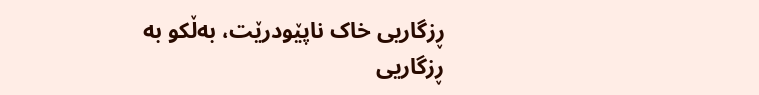ڕزگاریی خاک ناپێودرێت، بەڵکو بە ڕزگاریی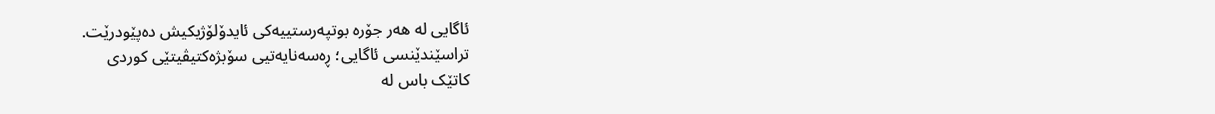ئاگایی لە هەر جۆرە بوتپەرستییەکی ئایدۆلۆژیکیش دەپێودرێت.
تراسێندێنسی ئاگایی؛ ڕەسەنایەتیی سۆبژەکتیڤیتێی کوردی
کاتێک باس لە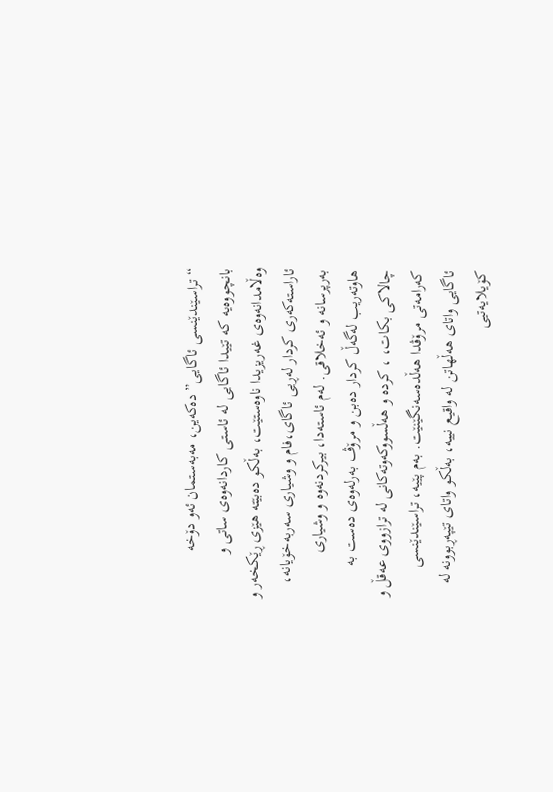“تراسێندێنسی ئاگایی” دەکەین، مەبەستمان ئەو دۆخە بانچووەیە کە تێیدا ئاگایی لە ئاستی کاردانەوەی ساتی و وەڵامدانەوەی غەریزیدا ناوەستێت، بەڵکو دەبێتە هێزی ڕێکخەر و ئاراستەکەری کردار لەڕیی ئاگای،فام و وشیاری سەربەخۆیانە، بەرپرسانە و ئەخلاقی. لەم ئاستەدا، بیرکردنەوە و وشیاری هاوتەریب لەگەڵ کردار دەبن و مرۆڤ بەرلەوەی دەست بە چالاکی بکات، ، کردە و هەڵسووکەوتەکانی لە ترازووی عەقڵ و کەرامەتی مرۆڤدا هەڵدەسەنگێنێت. بەم پێیە، تراسێندێنسی ئاگایی واتای هەڵهاتن لە واقیع نییە، بەڵکو واتای تێپەڕبوونە لە کۆیلایەتیی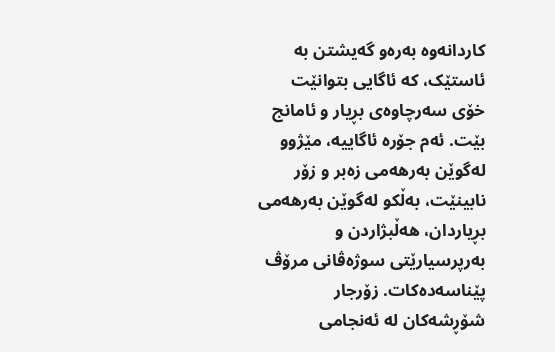کاردانەوە بەرەو گەیشتن بە ئاستێک، کە ئاگایی بتوانێت خۆی سەرچاوەی بڕیار و ئامانج بێت. ئەم جۆرە ئاگاییە، مێژوو لەگوێن بەرهەمی زەبر و زۆر نابینێت، بەڵکو لەگوێن بەرهەمی بڕیاردان، هەڵبژاردن و بەرپرسیارێتی سوژەڤانی مرۆڤ پێناسەدەکات. زۆرجار شۆڕشەکان لە ئەنجامی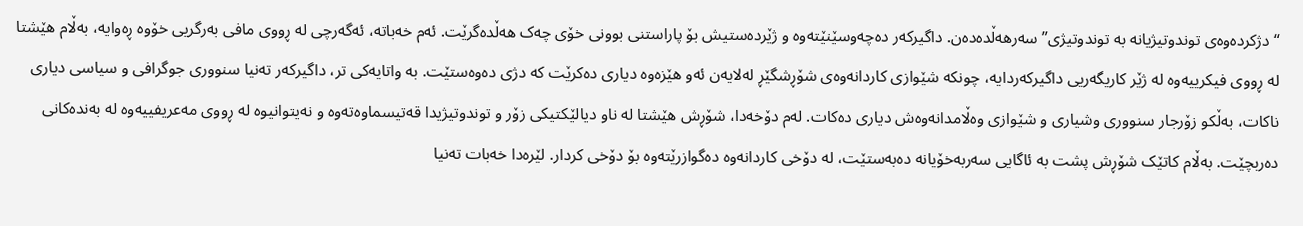“دژکردەوەی توندوتیژیانە بە توندوتیژی” سەرهەڵدەدەن. داگیرکەر دەچەوسێنێتەوە و ژێردەستیش بۆ پاراستنی بوونی خۆی چەک هەڵدەگرێت. ئەم خەباتە، ئەگەرچی لە ڕووی مافی بەرگریی خۆوە ڕەوایە، بەڵام هێشتا لە ڕووی فیکرییەوە لە ژێر کاریگەریی داگیرکەردایە، چونکە شێوازی کاردانەوەی شۆڕشگێڕ لەلایەن ئەو هێزەوە دیاری دەکرێت کە دژی دەوەستێت. بە واتایەکی تر، داگیرکەر تەنیا سنووری جوگرافی و سیاسی دیاری ناکات، بەڵکو زۆرجار سنووری وشیاری و شێوازی وەڵامدانەوەش دیاری دەکات. لەم دۆخەدا، شۆڕش هێشتا لە ناو دیالێکتیکی زۆر و توندوتیژیدا قەتیسماوەتەوە و نەیتوانیوە لە ڕووی مەعریفییەوە لە بەندەکانی دەربچێت. بەڵام کاتێک شۆڕش پشت بە ئاگایی سەربەخۆیانە دەبەستێت، لە دۆخی کاردانەوە دەگوازرێتەوە بۆ دۆخی کردار. لێرەدا خەبات تەنیا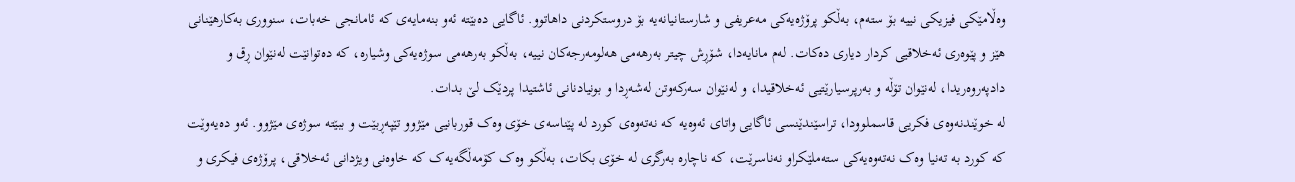وەڵامێکی فیزیکی نییە بۆ ستەم، بەڵکو پرۆژەیەکی مەعریفی و شارستانیانەیە بۆ دروستکردنی داهاتوو. ئاگایی دەبێتە ئەو بنەمایەی کە ئامانجی خەبات، سنووری بەکارهێنانی هێز و پێوەری ئەخلاقیی کردار دیاری دەکات. لەم مانایەدا، شۆڕش چیتر بەرهەمی هەلومەرجەکان نییە، بەڵکو بەرهەمی سوژەیەکی وشیارە، کە دەتوانێت لەنێوان ڕق و دادپەروەریدا، لەنێوان تۆڵە و بەرپرسیارێتیی ئەخلاقیدا، و لەنێوان سەرکەوتن لەشەڕدا و بونیادنانی ئاشتیدا پردێک لێ بدات.
لە خوێندنەوەی فکریی قاسملوودا، تراسێندێنسی ئاگایی واتای ئەوەیە کە نەتەوەی کورد لە پێناسەی خۆی وەک قوربانیی مێژوو تێپەڕبێت و ببێتە سوژەی مێژوو. ئەو دەیەوێت کە کورد بە تەنیا وەک نەتەوەیەکی ستەملێکراو نەناسرێت، کە ناچارە بەرگری لە خۆی بکات، بەڵکو وەک کۆمەڵگەیەک کە خاوەنی ویژدانی ئەخلاقی، پرۆژەی فیکری و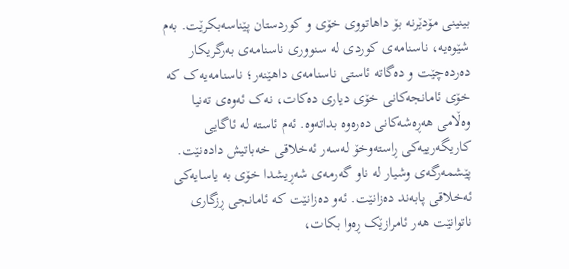بینینی مۆدێرنە بۆ داهاتووی خۆی و کوردستان پێناسەبکرێت. بەم شێوەیە، ناسنامەی کوردی لە سنووری ناسنامەی بەرگریکار دەردەچێت و دەگاتە ئاستی ناسنامەی داهێنەر؛ ناسنامەیەک کە خۆی ئامانجەکانی خۆی دیاری دەکات، نەک ئەوەی تەنیا وەڵامی هەڕەشەکانی دەرەوە بداتەوە. ئەم ئاستە لە ئاگایی کاریگەرییەکی ڕاستەوخۆ لەسەر ئەخلاقی خەباتیش دادەنێت. پێشمەرگەی وشیار لە ناو گەرمەی شەڕیشدا خۆی بە یاسایەکی ئەخلاقی پابەند دەزانێت. ئەو دەزانێت کە ئامانجی ڕزگاری ناتوانێت هەر ئامرازێک ڕەوا بکات،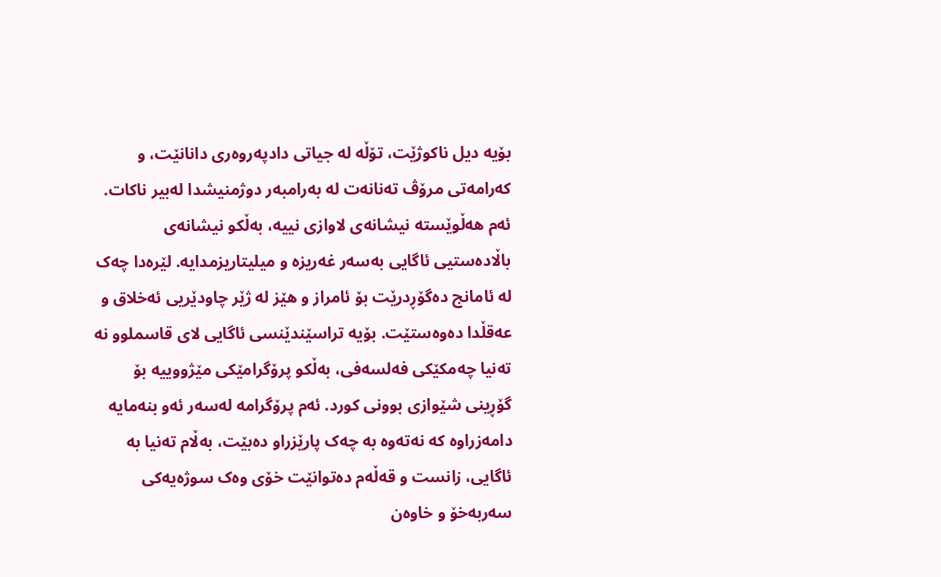بۆیە دیل ناکوژێت، تۆڵە لە جیاتی دادپەروەری دانانێت، و کەرامەتی مرۆڤ تەنانەت لە بەرامبەر دوژمنیشدا لەبیر ناکات. ئەم هەڵوێستە نیشانەی لاوازی نییە، بەڵکو نیشانەی باڵادەستیی ئاگایی بەسەر غەریزە و میلیتاریزمدایە. لێرەدا چەک لە ئامانج دەگۆڕدرێت بۆ ئامراز و هێز لە ژێر چاودێریی ئەخلاق و عەقڵدا دەوەستێت. بۆیە تراسێندێنسی ئاگایی لای قاسملوو نە تەنیا چەمکێکی فەلسەفی، بەڵکو پرۆگرامێکی مێژووییە بۆ گۆڕینی شێوازی بوونی کورد. ئەم پرۆگرامە لەسەر ئەو بنەمایە دامەزراوە کە نەتەوە بە چەک پارێزراو دەبێت، بەڵام تەنیا بە ئاگایی، زانست و قەڵەم دەتوانێت خۆی وەک سوژەیەکی سەربەخۆ و خاوەن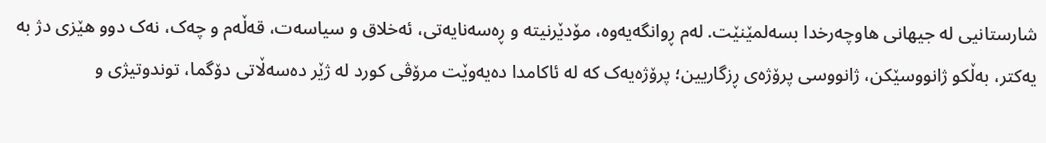شارستانیی لە جیهانی هاوچەرخدا بسەلمێنێت. لەم ڕوانگەیەوە، مۆدێرنیتە و ڕەسەنایەتی، ئەخلاق و سیاسەت، قەڵەم و چەک، نەک دوو هێزی دژ بە یەکتر، بەڵکو ژانووسێکن، ژانووسی پرۆژەی ڕزگاریین؛ پرۆژەیەک کە لە ئاکامدا دەیەوێت مرۆڤی کورد لە ژێر دەسەڵاتی دۆگما، توندوتیژی و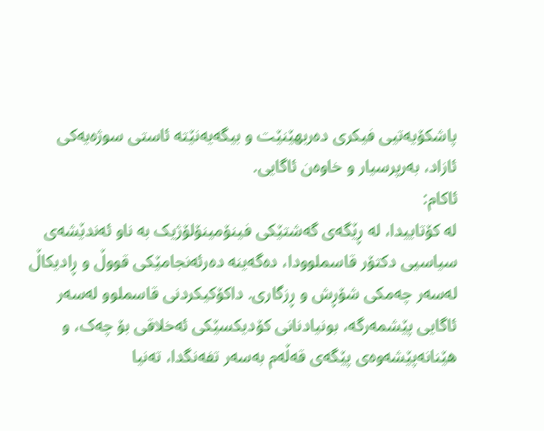پاشکۆیەتیی فیکری دەربهێنێت و بیگەیەنێتە ئاستی سوژەیەکی ئازاد، بەرپرسیار و خاوەن ئاگایی.
ئاکام:
لە کۆتاییدا، لە ڕێگەی گەشتێکی فینۆمینۆلۆژیک بە ناو ئەندێشەی سیاسیی دکتۆر قاسملوودا، دەگەینە دەرئەنجامێکی قووڵ و ڕادیکاڵ لەسەر چەمکی شۆڕش و ڕزگاری. داکۆکیکردنی قاسملوو لەسەر ئاگایی پێشمەرگە، بونیادنانی کۆدیکسێکی ئەخلاقی بۆ چەک، و هێنانەپێشەوەی پێگەی قەڵەم بەسەر تفەنگدا، تەنیا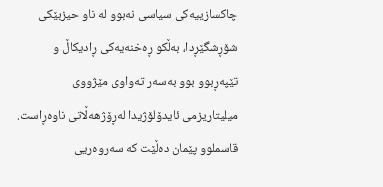چاکسازییەکی سیاسی نەبوو لە ناو حیزبێکی شۆڕشگێڕدا، بەڵکو ڕەخنەیەکی ڕادیکاڵ و تێپەڕبوو بوو بەسەر تەواوی مێژووی میلیتاریزمی ئایدۆلۆژیدا لەڕۆژهەڵاتی ناوەڕاست.
قاسملوو پێمان دەڵێت کە سەروەریی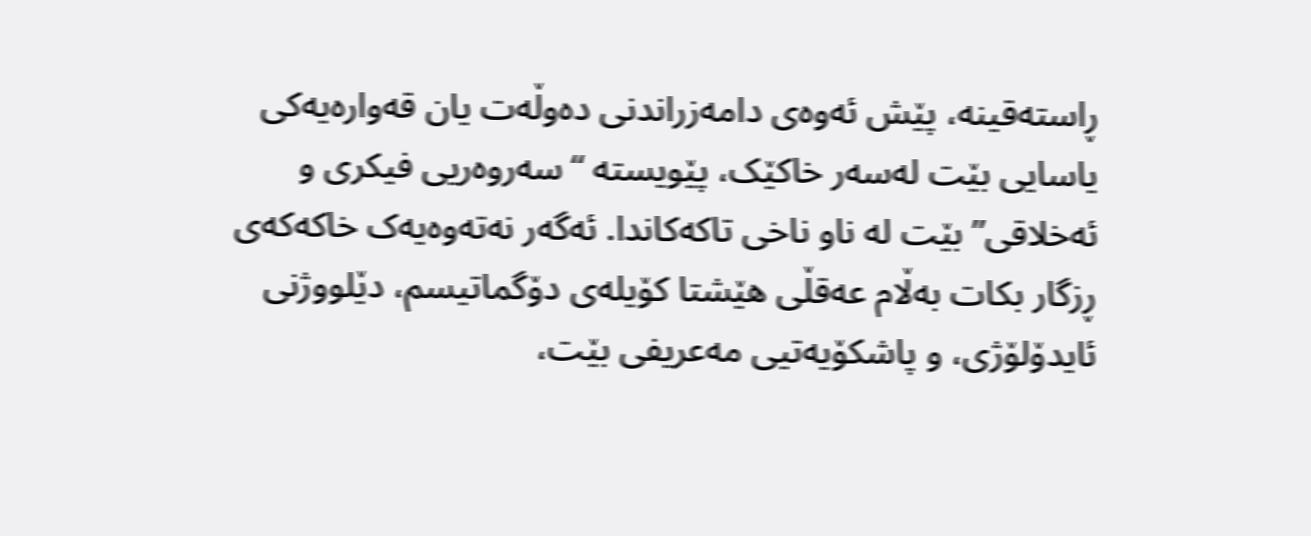ڕاستەقینە، پێش ئەوەی دامەزراندنی دەوڵەت یان قەوارەیەکی یاسایی بێت لەسەر خاکێک، پێویستە “سەروەریی فیکری و ئەخلاقی” بێت لە ناو ناخی تاکەکاندا. ئەگەر نەتەوەیەک خاکەکەی ڕزگار بکات بەڵام عەقڵی هێشتا کۆیلەی دۆگماتیسم، دێلووژنی ئایدۆلۆژی، و پاشکۆیەتیی مەعریفی بێت،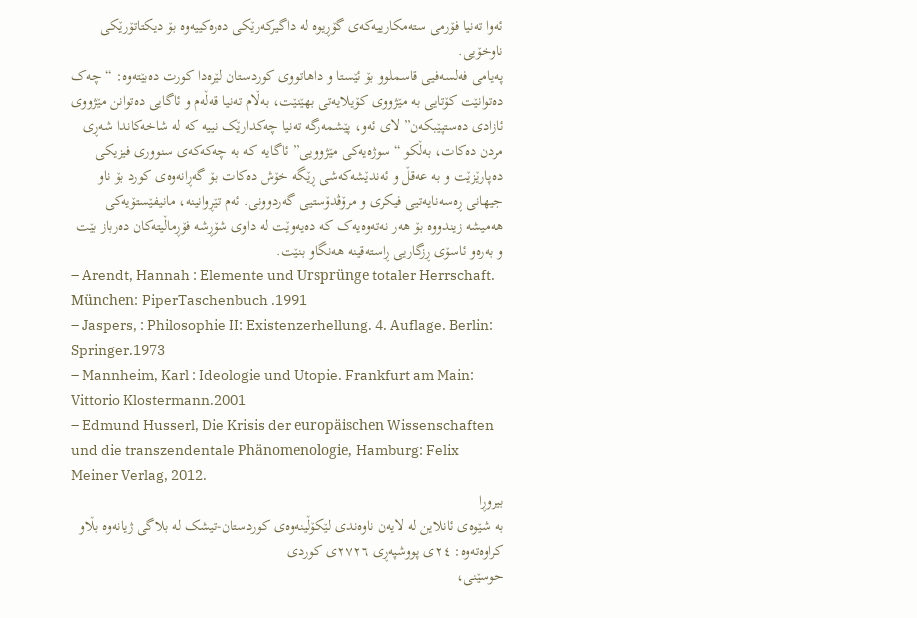ئەوا تەنیا فۆرمی ستەمکارییەکەی گۆڕیوە لە داگیرکەرێکی دەرەکییەوە بۆ دیکتاتۆرێکی ناوخۆیی.
پەیامی فەلسەفیی قاسملوو بۆ ئێستا و داهاتووی کوردستان لێرەدا کورت دەبێتەوە: “چەک دەتوانێت کۆتایی بە مێژووی کۆیلایەتی بهێنێت، بەڵام تەنیا قەڵەم و ئاگایی دەتوانن مێژووی ئازادی دەستپێبکەن” لای ئەو، پێشمەرگە تەنیا چەکدارێک نییە کە لە شاخەکاندا شەڕی مردن دەکات، بەڵکو “سوژەیەکی مێژوویی” ئاگایە کە بە چەکەکەی سنووری فیزیکی دەپارێزێت و بە عەقڵ و ئەندێشەکەشی ڕێگە خۆش دەکات بۆ گەڕانەوەی کورد بۆ ناو جیهانی ڕەسەنایەتیی فیکری و مرۆڤدۆستیی گەردوونی. ئەم تێڕوانینە، مانیفێستۆیەکی هەمیشە زیندووە بۆ هەر نەتەوەیەک کە دەیەوێت لە داوی شۆڕشە فۆڕماڵیتەکان دەرباز بێت و بەرەو ئاسۆی ڕزگاریی ڕاستەقینە هەنگاو بنێت.
– Arendt, Hannah : Elemente und Ursprünge totaler Herrschaft. München: PiperTaschenbuch .1991
– Jaspers, : Philosophie II: Existenzerhellung. 4. Auflage. Berlin: Springer.1973
– Mannheim, Karl : Ideologie und Utopie. Frankfurt am Main: Vittorio Klostermann.2001
– Edmund Husserl, Die Krisis der europäischen Wissenschaften und die transzendentale Phänomenologie, Hamburg: Felix Meiner Verlag, 2012.
بیروڕا
بە شێوەی ئانلاین لە لایەن ناوەندی لێکۆڵینەوەی کوردستان-تیشک لە بلاگی ژیانەوە بڵاو کراوەتەوە: ٢٤ی پووشپەڕی ٢٧٢٦ی کوردی
حوسێنی،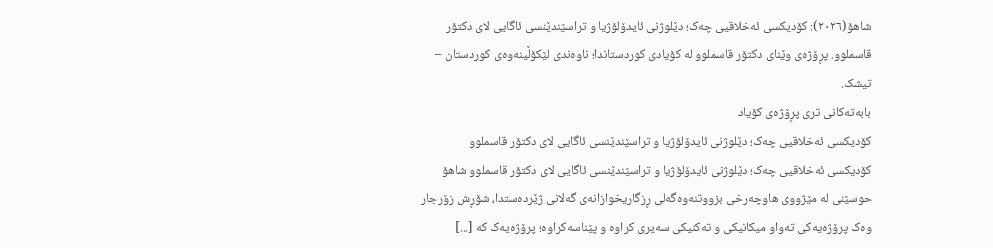شاهۆ(٢٠٢٦): کۆدیکسی ئەخلاقیی چەک؛ دێلوژنی ئایدۆلۆژیا و تراسێندێنسی ئاگایی لای دکتۆر قاسملوو. پڕۆژەی وێنای دکتۆر قاسملوو لە کۆیادی کوردستاندا؛ ناوەندی لێکۆڵینەوەی کوردستان – تیشک.
بابەتەکانی تری پڕۆژەی کۆیاد
کۆدیکسی ئەخلاقیی چەک؛ دێلوژنی ئایدۆلۆژیا و تراسێندێنسی ئاگایی لای دکتۆر قاسملوو
کۆدیکسی ئەخلاقیی چەک؛ دێلوژنی ئایدۆلۆژیا و تراسێندێنسی ئاگایی لای دکتۆر قاسملوو شاهۆ حوسێنی لە مێژووی هاوچەرخی بزووتنەوەگەلی ڕزگاریخوازانەی گەلانی ژێردەستدا، شۆڕش زۆرجار وەک پرۆژەیەکی تەواو میکانیکی و تەکنیکی سەیری کراوە و پێناسەکراوە؛ پرۆژەیەک کە [...]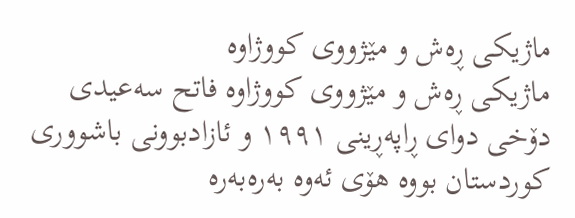ماژیکی ڕەش و مێژووی کووژاوە
ماژیکی ڕەش و مێژووی کووژاوە فاتح سەعیدی دۆخی دوای ڕاپەڕینی ١٩٩١ و ئازادبوونی باشووری کوردستان بووە هۆی ئەوە بەرەبەرە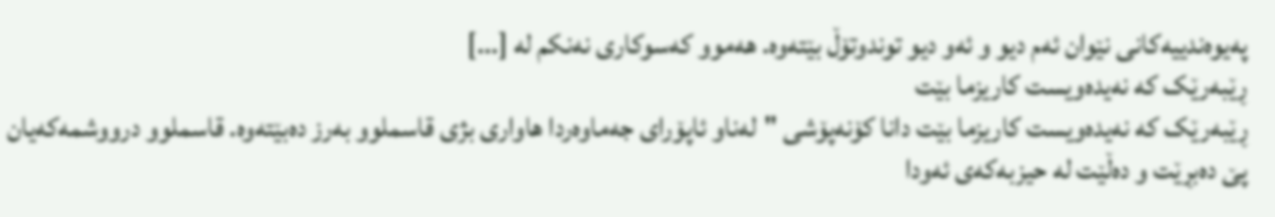پەیوەندییەکانی نێوان ئەم دیو و ئەو دیو توندوتۆڵ بێتەوە. هەموو کەسوکاری نەنکم لە [...]
ڕێبەرێک کە نەیدەویست کاریزما بێت
ڕێبەرێک کە نەیدەویست کاریزما بێت دانا کۆنەپۆشی "لەناو ئاپۆرای جەماوەردا هاواری بژی قاسملوو بەرز دەبێتەوە. قاسملوو درووشمەکەیان پێ دەبڕێت و دەڵێت لە حیزبەکەی ئەودا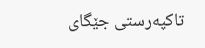تاکپەرستی جێگای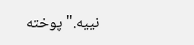نییە." پوختە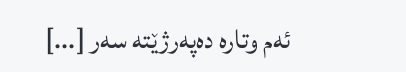ئەم وتارە دەپەرژێتە سەر [...]